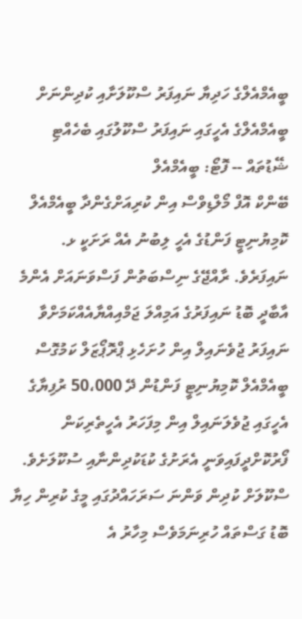ބީއެމްއެލްގެ ހަދިޔާ ނައިފަރު ސްކޫލަށާއި ކުދިންނަށް
ބީއެމްއެލްގެ އެހީގައި ނައިފަރު ސްކޫލުގައި ބެހެއްޓި ޝޭޑުތައް -- ފޮޓޯ: ބީއެމްއެލް
ބޭންކް އޮފް މޯލްޑިވްސް އިން ކުރިއަށްގެންދާ ބީއެމްއެލް ކޮމިޔުނިޓީ ފަންޑުގެ އެހީ ލިބުނު އެއް ރަށަކީ ޅ. ނައިފަރެވެ. ރާއްޖޭގެ ނިސްބަތުން ފަސްވަނައަށް އެންމެ އާބާދީ ބޮޑު ނައިފަރުގެ އަމިއްލަ ޖަމްއިއްޔާއެއްކަމަށްވާ ނައިފަރު ޖުވެނައިލް އިން ހުށަހެޅި ޕްރޮޕޯޒަލް ކަމުގޮސް ބީއެމްއެލް ކޮމިޔުނިޓީ ފަންޑުން ދޭ 50،000 ރުފިޔާގެ އެހީގައި ޖުވެލަނައިލް އިން މިފަހަރު އެހީތެރިކަން ފޯރުކޮށްދީފައިވަނީ އެރަށުގެ ކުޑަކުދިންނާއި ސުކޫލަށެވެ.
ސްކޫލަށް ކުދިން ވަންނަ ސަރަހައްދުގައި މީގެ ކުރިން ހިޔާ ބޮޑު ގަސްތައް ހުރިނަމަވެސް މިހާރު އެ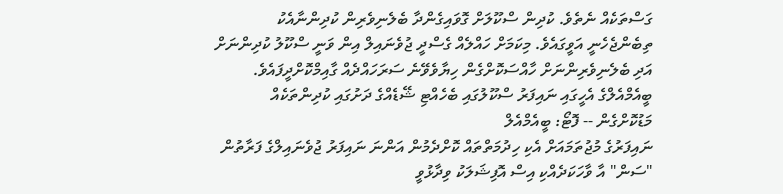ގަސްތަކެއް ނެތެވެ. ކުދިން ސްކޫލަށް ގޮވައިގެންދާ ބެލެނިވެރިން ކުދިންނާއެކު ތިބެންޖެހެނީ އަވީގައެވެ. މިކަމަށް ހައްލެއް ގެސްދީ ޖުވެނައިލް އިން ވަނީ ސްކޫލު ކުދިންނަށް އަދި ބެލެނިވެރިންނަށް ހާއްސަކޮށްގެން ހިޔާވެވޭނެ ސަރަހައްދެއް ގާއިމްކޮށްދީފައެވެ.
ބީއެމްއެލްގެ އެހީގައި ނައިފަރު ސްކޫލުގައި ބެހެއްޓި ޝޭޑެއްގެ ދަށުގައި ކުދިންތަކެއް މަޑުކޮށްގެން -- ފޮޓޯ: ބީއެމްއެލް
ނައިފަރުގެ މުޖުތަމައަށް އެކި ހިދުމަތްތައް ކޮށްދެމުން އަންނަ ނައިފަރު ޖުވެނައިލްގެ ފަރާތުން "ސަން" އާ ވާހަކަދެއްކި އިސް އޮފިޝަލަކު ވިދާޅުވީ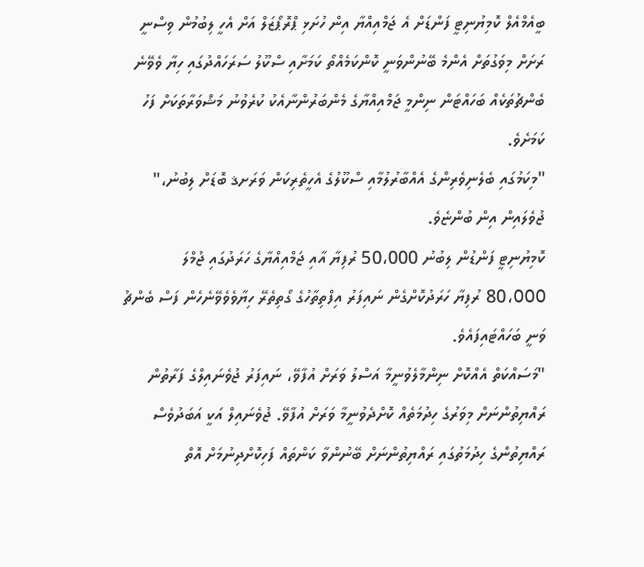ބީއެމްއެލް ކޮމިޔުނިޓީ ފަންޑަށް އެ ޖަމްއިއްޔާ އިން ހުށަޅި ޕްރޮޕޯޒަލް އަށް އެހީ ލިބުމުން ވިސްނީ ރަށަށް މިވަގުތަށް އެންމެ ބޭނުންވަނީ ކޮންކަމެއްތޯ ކަމަށާއި ސްކޫލު ސަރަހައްދުގައި ހިޔާ ވެވޭނެ ބެންޗުތަކެއް ބަހައްޓަން ނިންމީ ޖަމްއިއްޔާގެ މެންބަރުންނާއެކު ކުރެވުނު މަޝްވަރާތަކަށް ފަހު ކަމަށެވެ.
"މިކަމުގައި ބެލެނިވެރިންގެ އެއްބާރުލުމާއި ސްކޫލުގެ އެހީތެރިކަން ވަރަށޤ ބޮޑަށް ލިބުނު،" ޖުވެލައިން އިން ބުންޏެވެ.
ކޮމިޔުނިޓީ ފަންޑުން ލިބުނު 50،000 ރުފިޔާ އާއި ޖަމްއިއްޔާގެ ހަރަދުގައި ޖުމްލަ 80،000 ރުފިޔާ ހަރަދުކޮށްގެން ނައިފަރު އިފްތިތާހުގެ ގޯތިތެރޭ ހިޔާވެވެވޭނެހެން ފަސް ބެންޗު ވަނީ ބަހައްޓައިފައެވެ.
"މަސައްކަތް އެއްކޮށް ނިންމާލެވުނީމާ އަސްލު ވަރަށް އުފާވޭ، ނައިފަރު ޖުވެނައިލްގެ ފަރާތުން ރައްޔިތުންނަށް މިވަރުގެ ހިދުމަތެއް ކޮށްދެވުނީމާ ވަރަށް އުފާވޭ. ޖުވެނައިލް އަކީ އަބަދުވެސް ރައްޔިތުންގެ ހިދުމަތުގައި ރައްޔިތުންނަށް ބޭނުންވާ ކަންތައް ފަހިކޮށްދިނުމަށް އޮތް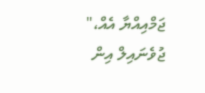ޖަމްއިއްޔާ އެއް،" ޖުވެނައިލް އިން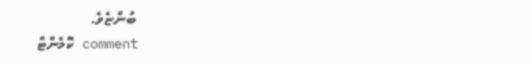ބުންޏެވެ.
comment ކޮމެންޓް